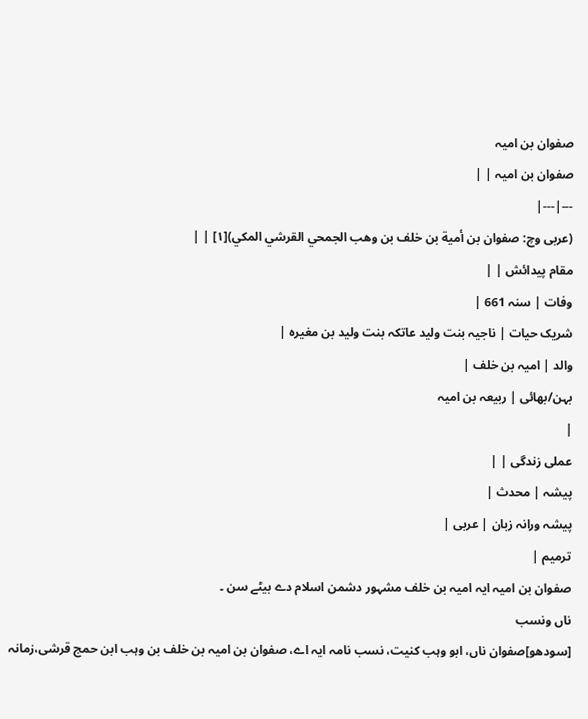صفوان بن امیہ
صفوان بن امیہ | |
---|---|
(عربی وچ: صفوان بن أمية بن خلف بن وهب الجمحي القرشي المكي)[۱] | |
مقام پیدائش | |
وفات | سنہ 661 |
شریک حیات | ناجیہ بنت ولید عاتکہ بنت ولید بن مغیرہ |
والد | امیہ بن خلف |
بہن/بھائی | ربیعہ بن امیہ
|
عملی زندگی | |
پیشہ | محدث |
پیشہ ورانہ زبان | عربی |
ترمیم |
صفوان بن امیہ ایہ امیہ بن خلف مشہور دشمن اسلام دے بیٹے سن ۔
ناں ونسب
[سودھو]صفوان ناں، ابو وہب کنیت، نسب نامہ ایہ اے، صفوان بن امیہ بن خلف بن وہب ابن حمج قرشی،زمانہ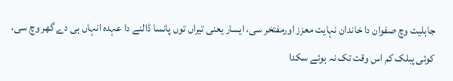جاہلیت وچ صفوان دا خاندان نہایت معزز اورمفتخر سی، ایسار یعنی تیراں توں پانسا ڈالنے دا عہدہ انہاں ہی دے گھر وچ سی، کوئی پبلک کم اس وقت تک نہ ہوئے سکدا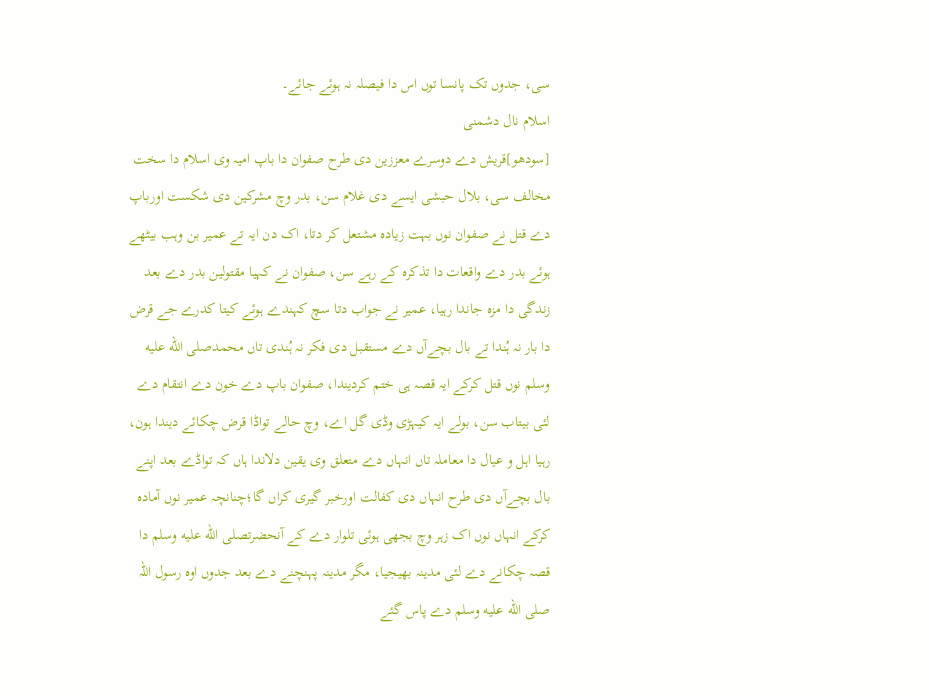سی، جدوں تک پانسا توں اس دا فیصلہ نہ ہوئے جائے۔
اسلام نال دشمنی
[سودھو]قریش دے دوسرے معززین دی طرح صفوان دا باپ امیہ وی اسلام دا سخت مخالف سی، بلال حبشی ايسے دی غلام سن، بدر وچ مشرکین دی شکست اورباپ دے قتل نے صفوان نوں بہت زیادہ مشتعل کر دتا، اک دن ایہ تے عمیر بن وہب بیٹھے ہوئے بدر دے واقعات دا تذکرہ کے رہے سن، صفوان نے کہیا مقتولین بدر دے بعد زندگی دا مزہ جاندا رہیا، عمیر نے جواب دتا سچ کہندے ہوئے کيتا کدرے جے قرض دا بار نہ ہُندا تے بال بچےآں دے مستقبل دی فکر نہ ہُندی تاں محمدصلى الله عليه وسلم نوں قتل کرکے ایہ قصہ ہی ختم کردیندا، صفوان باپ دے خون دے انتقام دے لئی بیتاب سن، بولے ایہ کیہڑی وڈی گل اے، وچ حالے تواڈا قرض چکائے دیندا ہون، رہیا اہل و عیال دا معاملہ تاں انہاں دے متعلق وی یقین دلاندا ہاں کہ تواڈے بعد اپنے بال بچےآں دی طرح انہاں دی کفالت اورخبر گیری کراں گا؛چنانچہ عمیر نوں آمادہ کرکے انہاں نوں اک زہر وچ بجھی ہوئی تلوار دے کے آنحضرتصلى الله عليه وسلم دا قصہ چکانے دے لئی مدینہ بھیجیا، مگر مدینہ پہنچنے دے بعد جدوں اوہ رسول اللہ صلى الله عليه وسلم دے پاس گئے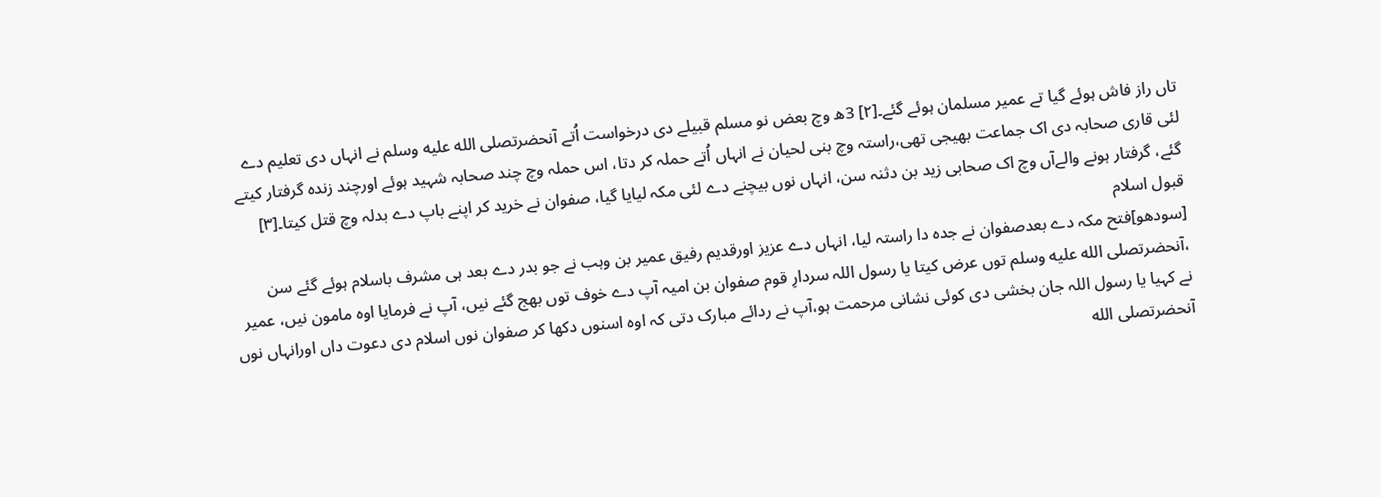تاں راز فاش ہوئے گیا تے عمیر مسلمان ہوئے گئے۔[۲] 3ھ وچ بعض نو مسلم قبیلے دی درخواست اُتے آنحضرتصلى الله عليه وسلم نے انہاں دی تعلیم دے لئی قاری صحابہ دی اک جماعت بھیجی تھی،راستہ وچ بنی لحیان نے انہاں اُتے حملہ کر دتا، اس حملہ وچ چند صحابہ شہید ہوئے اورچند زندہ گرفتار کیتے گئے، گرفتار ہونے والےآں وچ اک صحابی زید بن دثنہ سن، انہاں نوں بیچنے دے لئی مکہ لیایا گیا، صفوان نے خرید کر اپنے باپ دے بدلہ وچ قتل کيتا۔[۳]
قبول اسلام
[سودھو]فتح مکہ دے بعدصفوان نے جدہ دا راستہ لیا، انہاں دے عزیز اورقدیم رفیق عمیر بن وہب نے جو بدر دے بعد ہی مشرف باسلام ہوئے گئے سن ،آنحضرتصلى الله عليه وسلم توں عرض کيتا یا رسول اللہ سردارِ قوم صفوان بن امیہ آپ دے خوف توں بھج گئے نيں، آپ نے فرمایا اوہ مامون نيں، عمیر نے کہیا یا رسول اللہ جان بخشی دی کوئی نشانی مرحمت ہو،آپ نے ردائے مبارک دتی کہ اوہ اسنوں دکھا کر صفوان نوں اسلام دی دعوت داں اورانہاں نوں آنحضرتصلى الله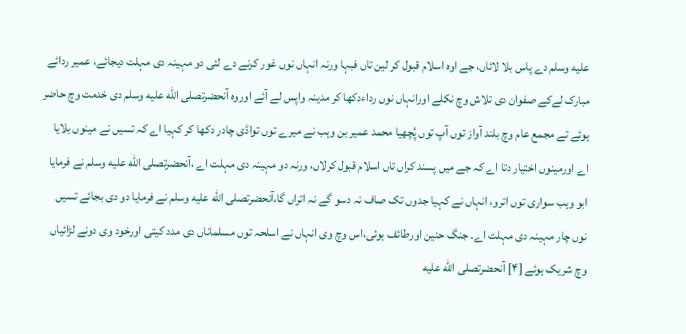عليه وسلم دے پاس بلا لائاں، جے اوہ اسلام قبول کر لین تاں فبہا ورنہ انہاں نوں غور کرنے دے لئی دو مہینہ دی مہلت دیجائے، عمیر ردائے مبارک لےکے صفوان دی تلاش وچ نکلے اورانہاں نوں رداءدکھا کر مدینہ واپس لے آئے اوروہ آنحضرتصلى الله عليه وسلم دی خدمت وچ حاضر ہوئے تے مجمع عام وچ بلند آواز توں آپ توں پُچھیا محمد عمیر بن وہب نے میرے توں تواڈی چادر دکھا کر کہیا اے کہ تسيں نے مینوں بلايا اے اورمینوں اختیار دتا اے کہ جے ميں پسند کراں تاں اسلام قبول کرلاں، ورنہ دو مہینہ دی مہلت اے ،آنحضرتصلى الله عليه وسلم نے فرمایا ابو وہب سواری توں اترو، انہاں نے کہیا جدوں تک صاف نہ دسو گے نہ اتراں گا،آنحضرتصلى الله عليه وسلم نے فرمایا دو دی بجائے تسيں نوں چار مہینہ دی مہلت اے۔ جنگ حنین اورطائف ہوئی،اس وچ وی انہاں نے اسلحہ توں مسلماناں دی مدد کيتی اورخود وی دونے لڑائیاں وچ شریک ہوئے [۴] آنحضرتصلى الله عليه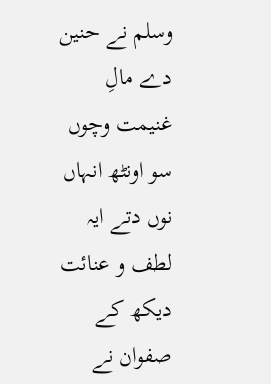وسلم نے حنین دے مالِ غنیمت وچوں سو اونٹھ انہاں نوں دتے ایہ لطف و عنائت دیکھ کے صفوان نے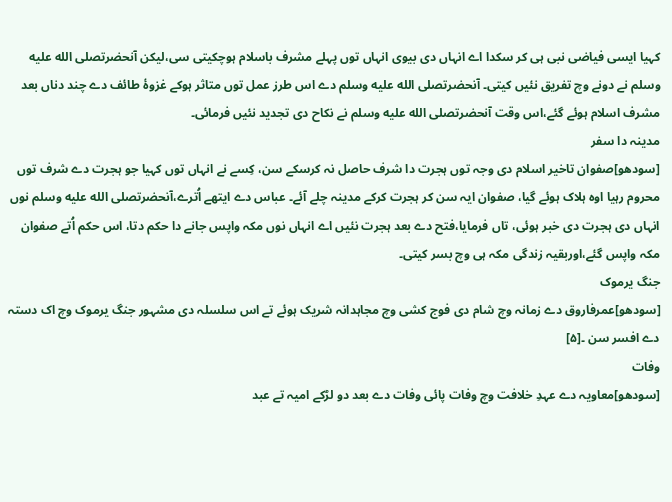کہیا ایسی فیاضی نبی ہی کر سکدا اے انہاں دی بیوی انہاں توں پہلے مشرف باسلام ہوچکيتی سی،لیکن آنحضرتصلى الله عليه وسلم نے دونے وچ تفریق نئيں کيتی۔ آنحضرتصلى الله عليه وسلم دے اس طرز عمل توں متاثر ہوکے غزوۂ طائف دے چند دناں بعد مشرف اسلام ہوئے گئے،اس وقت آنحضرتصلى الله عليه وسلم نے نکاح دی تجدید نئيں فرمائی۔
مدینہ دا سفر
[سودھو]صفوان تاخیر اسلام دی وجہ توں ہجرت دا شرف حاصل نہ کرسکے سن، کِسے نے انہاں توں کہیا جو ہجرت دے شرف توں محروم رہیا اوہ ہلاک ہوئے گیا، صفوان ایہ سن کر ہجرت کرکے مدینہ چلے آئے۔ عباس دے ایتھے اُترے،آنحضرتصلى الله عليه وسلم نوں انہاں دی ہجرت دی خبر ہوئی، تاں فرمایا،فتح دے بعد ہجرت نئيں اے انہاں نوں مکہ واپس جانے دا حکم دتا، اس حکم اُتے صفوان مکہ واپس گئے،اوربقیہ زندگی مکہ ہی وچ بسر کيتی۔
جنگ یرموک
[سودھو]عمرفاروق دے زمانہ وچ شام دی فوج کشی وچ مجاہدانہ شریک ہوئے تے اس سلسلہ دی مشہور جنگ یرموک وچ اک دستہ دے افسر سن ۔[۵]
وفات
[سودھو]معاویہ دے عہدِ خلافت وچ وفات پائی وفات دے بعد دو لڑکے امیہ تے عبد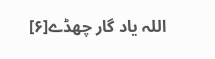اللہ یاد گار چھڈے[۶]